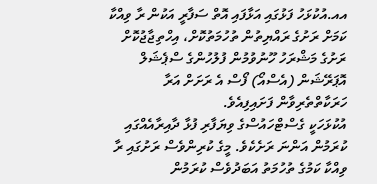އއ.އުކުޅަހު ފަޅުގައި އަޅާފައި އޮތް ސަފާރީ އަކުން ރާ ވިއްކާ ކަމަށް ރަށުގެ ރައްޔިތުން ތުހުމަތުކޮށް، އިހްތިޖާޖުކޮށް ރަށުގެ މަޝްރަހު ހޫނުވުމުން ފުލުހުންގެ ސްޕެޝަލް އޮޕަރޭޝަން (އެސްއޯ) ފޯސް އެ ރަށަށް އަރާ ހަރަކާތްތެރިވާން ފަށައިފިއެވެ.
އުކުޅަހަކީ ގެސްޓްހައުސްގެ ވިޔަފާރި ފުޅާ ދާއިރާއެއްގައި ކުރަމުން އަންނަ ރަށެކެވެ. މީގެ ކުރިންވެސް ރަށުގައި ރާ ވިއްކާ ކަމުގެ ތުހުމަތު އަބަދުވެސް ކުރަމުން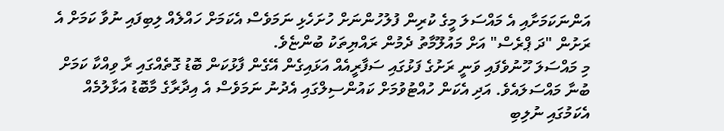އަންނަކަމަށާއި އެ މައްސަލަ މީގެ ކުރިން ފުލުހުންނަށް ހުށަހެޅި ނަމަވެސް އެކަމަށް ހައްލެއް ލިބިފައި ނުވާ ކަމަށް އެ ރަށުން "ދަ ޕްރެސް" އަށް މައުލޫމާތު ދެމުން ރައްޔިތަކު ބުންޏެވެ.
މި މައްސަލަ ހޫނުވެފައި ވަނީ ރަށުގެ ފަޅުގައި ސަފާރީއެއް އަޅައިގެން އޭގެން ފާޅުކަން ބޮޑު ގޮތެއްގައި ރާ ވިއްކާ ކަމަށް ބުނާ މައްސަލައެވެ. އަދި އެކަން ހުއްޓުވުމަށް ކައުންސިލްގައި އެދުނު ނަމަވެސް އެ އިދާރާގެ މާބޮޑު އަޅާލުމެއް އެކަމުގައި ނުލިބި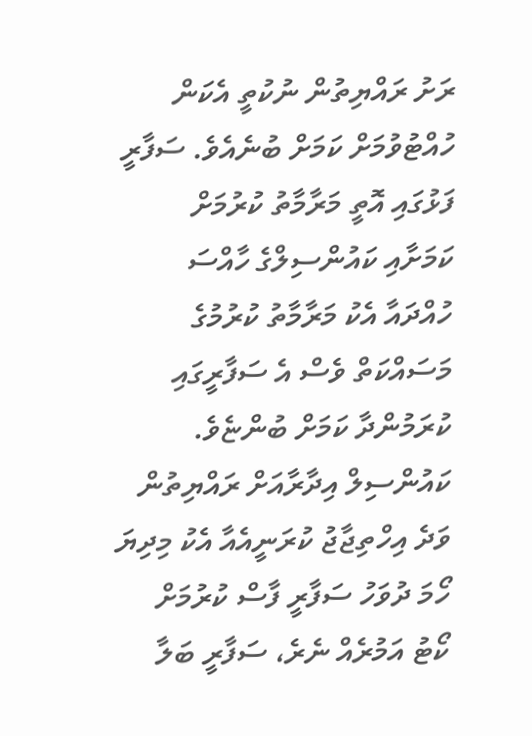ރަށު ރައްޔިތުން ނުކުތީ އެކަން ހުއްޓުވުމަށް ކަމަށް ބުނެއެވެ. ސަފާރީ ފަޅުގައި އޮތީ މަރާމާތު ކުރުމަށް ކަމަށާއި ކައުންސިލްގެ ހާއްސަ ހުއްދައާ އެކު މަރާމާތު ކުރުމުގެ މަސައްކަތް ވެސް އެ ސަފާރީގައި ކުރަމުންދާ ކަމަށް ބުންޏެވެ.
ކައުންސިލް އިދާރާއަށް ރައްޔިތުން ވަދެ އިހްތިޖާޖު ކުރަނީއެއާ އެކު މިދިޔަ ހޯމަ ދުވަހު ސަފާރީ ފާސް ކުރުމަށް ކޯޓު އަމުރެއް ނެރެ، ސަފާރީ ބަލާ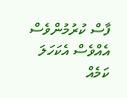ފާސް ކުރުމުންވެސް އެއްވެސް އެކަހަލަ ކަމެއް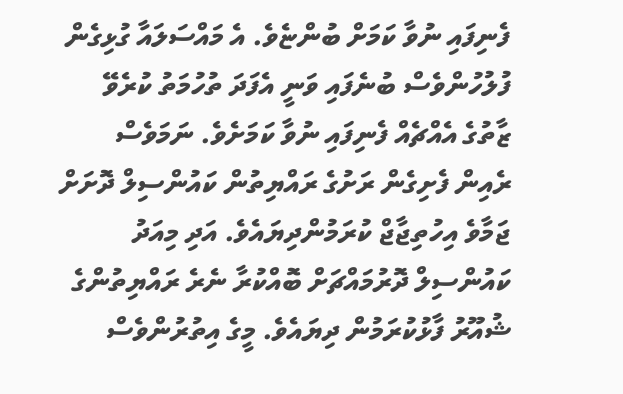ފެނިފައި ނުވާ ކަމަށް ބުންޏެވެ. އެ މައްސަލައާ ގުޅިގެން ފުލުހުންވެސް ބުނެފައި ވަނީ އެފަދަ ތުހުމަތު ކުރެވޭ ޒާތުގެ އެއްޗެއް ފެނިފައި ނުވާ ކަމަށެވެ. ނަމަވެސް ރެއިން ފެށިގެން ރަށުގެ ރައްޔިތުން ކައުންސިލް ދޮށަށް ޖަމާވެ އިހުތިޖާޖް ކުރަމުންދިޔައެވެ. އަދި މިއަދު ކައުންސިލް ދޮރުމައްޗަށް ބޮއްކުރާ ނެރެ ރައްޔިތުންގެ ޝުއޫރު ފާޅުކުރަމުން ދިޔައެވެ. މީގެ އިތުރުންވެސް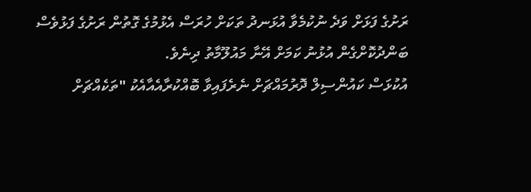ރަށުގެ ފަޅަށް ވަދެ ނުކުމެވާ އުޅަނދު ތަކަށް ހުރަސް އެޅުމުގެ ގޮތުން ރަށުގެ ފަޅުވެސް ބަންދުކޮށްގެން އުޅުނު ކަމަށް އޭނާ މައުލޫމާތު ދިނެވެ.
އުކުޅަސް ކައުންސިލް ދޮރުމައްޗަށް ނެރެފައިވާ ބޮއްކުރާއެއާއެކު "ތަކެއްޗަށް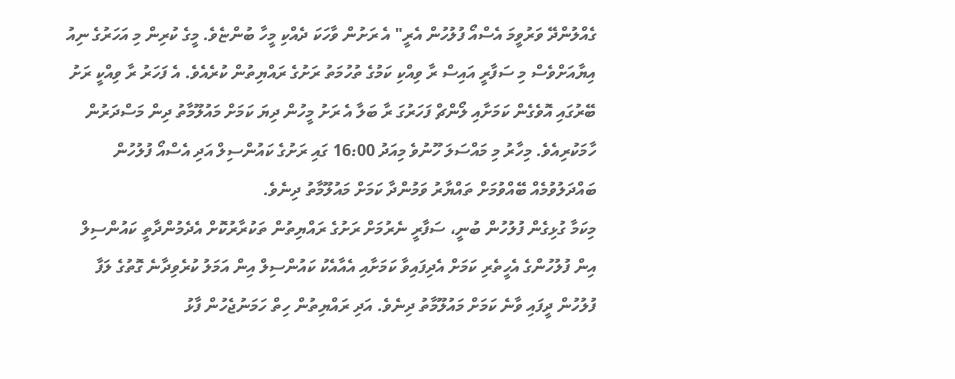ގެއްލުންދޭ ވަރުވީމަ އެސްއޯ ފުލުހުން އެރީ" އެ ރަށުން ވާހަކަ ދެއްކި މީހާ ބުންޏެވެ. މީގެ ކުރިން މި އަހަރުގެ ނިއު އިޔާއަށްވެސް މި ސަފާރީ އައިސް ރާ ވިއްކި ކަމުގެ ތުހުމަތު ރަށުގެ ރައްޔިތުން ކުރެއެވެ. އެ ފަހަރު ރާ ވިއްކީ ރަށު ބޭރުގައި އޮވެގެން ކަމަށާއި ލޯންޗް ފަހަރުގަ ރާ ބަލާ އެ ރަށު މީހުން ދިޔަ ކަމަށް މައުލޫމާތު ދިން މަސްދަރުން ހާމަކުރިއެވެ. މިހާރު މި މައްސަލަ ހޫނުވެ މިއަދު 16:00 ގައި ރަށުގެ ކައުންސިލް އަދި އެސްއޯ ފުލުހުން ބައްދަލުވުމެއް ބޭއްވުމަށް ތައްޔާރު ވަމުންދާ ކަމަށް މައުލޫމާތު ދިނެވެ.
މިކަމާ ގުޅިގެން ފުލުހުން ބުނީ، ސަފާރީ ނެރުމަށް ރަށުގެ ރައްޔިތުން ތަކުރާރުކޮށް އެދެމުންދާތީ ކައުންސިލް އިން ފުލުހުންގެ އެހީތެރި ކަމަށް އެދިފައިވާ ކަމަށާއި އެއާއެކު ކައުންސިލް އިން އަމަލު ކުރެވިދާނެ ގޮތުގެ ލަފާ ފުލުހުން ދީފައި ވާނެ ކަމަށް މައުލޫމާތު ދިނެވެ. އަދި ރައްޔިތުން ހިތް ހަމަނުޖެހުން ފާޅު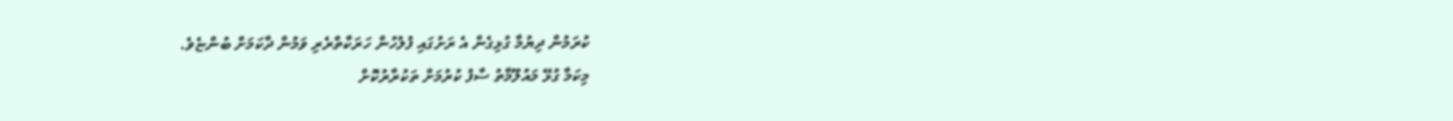ކުރަމުން ދިޔުމާ ގުޅިގެން އެ ރަށުގައި ފުލުހުން ހަރަކާތްރެރި ވަމުން ދާކަމަށް ބުންޏެވެ.
މިކަމާ ގުޅޭ މައުލޫމާތު ސާފު ކުރުމަށް ތަކުރާރުކޮށް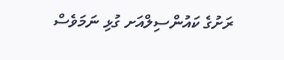ރަށުގެ ކައުންސިލްއަށ ގުޅި ނަމަވެސް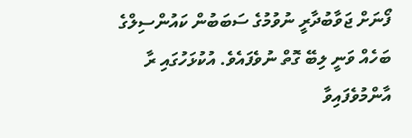ފޯނަށް ޖަވާބުދާރީ ނުވުމުގެ ސަބަބުން ކައުންސިލްގެ ބަހެއް ވަނީ ލިބޭ ގޮތް ނުވެފައެވެ. އުކުޅަހުގައި ރާ އާންމުވެފައިވާ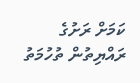ކަމަށް ރަށުގެ ރައްޔިތުން ތުހުމަތު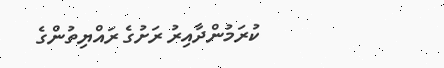ކުރަމުންދާއިރު ރަށުގެ ރައްޔިތުންގެ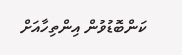ކަންބޮޑުވުން އިންތިހާއަށް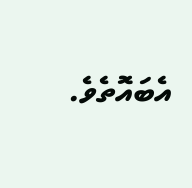އެބައޮތެވެ.